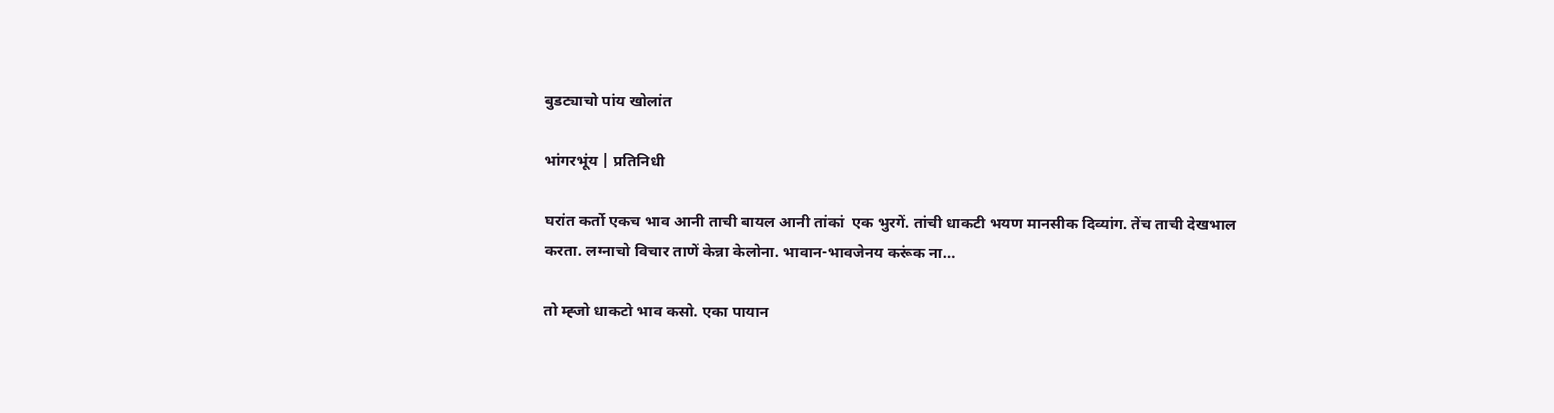बुडट्याचो पांय खोलांत

भांगरभूंय | प्रतिनिधी

घरांत कर्तो एकच भाव आनी ताची बायल आनी तांकां  एक भुरगें. तांची धाकटी भयण मानसीक दिव्यांग. तेंच ताची देखभाल करता. लग्नाचो विचार ताणें केन्ना केलोना. भावान-भावजेनय करूंक ना…

तो म्ह्जो धाकटो भाव कसो. एका पायान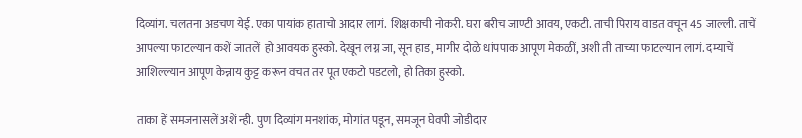दिव्यांग. चलतना अडचण येई. एका पायांक हाताचो आदार लागं.  शिक्षकाची नोकरी. घरा बरीच जाण्टी आवय, एकटी. ताची पिराय वाडत वचून 45 जाल्ली. ताचें आपल्या फाटल्यान कशें जातलें  हो आवयक हुस्को. देखून लग्न जा, सून हाड, मागीर दोळे धांपपाक आपूण मेकळीं, अशी ती ताच्या फाटल्यान लागं. दम्याचें आशिल्ल्यान आपूण केन्नाय कुट्ट करून वचत तर पूत एकटो पडटलो, हो तिका हुस्को.

ताका हें समजनासलें अशें न्ही. पुण दिव्यांग मनशांक, मोगांत पडून, समजून घेवपी जोडीदार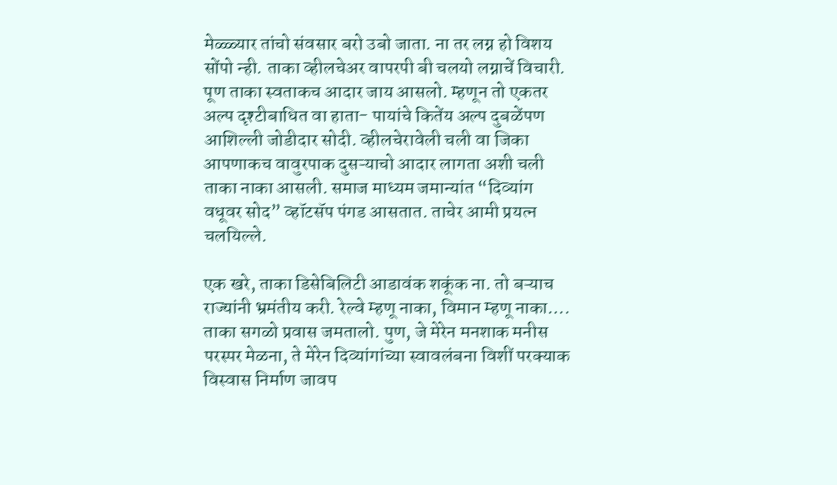मेळ्ळ्यार तांचो संवसार बरो उबो जाता. ना तर लग्न हो विशय सोंपो न्ही. ताका व्हीलचेअर वापरपी बी चलयो लग्नाचें विचारी. पूण ताका स्वताकच आदार जाय आसलो. म्हणून तो एकतर अल्प दृश्टीबाधित वा हाता- पायांचे कितेंय अल्प दुबळेंपण आशिल्ली जोडीदार सोदी. व्हीलचेरावेली चली वा जिका  आपणाकच वावुरपाक दुसऱ्याचो आदार लागता अशी चली ताका नाका आसली. समाज माध्यम जमान्यांत “दिव्यांग वधूवर सोद” व्हॉटसॅप पंगड आसतात. ताचेर आमी प्रयत्न चलयिल्ले.

एक खरे, ताका डिसेबिलिटी आडावंक शकूंक ना. तो बऱ्याच राज्यांनी भ्रमंतीय करी. रेल्वे म्हणू नाका, विमान म्हणू नाका…. ताका सगळो प्रवास जमतालो. पुण, जे मेरेन मनशाक मनीस परस्पर मेळना, ते मेरेन दिव्यांगांच्या स्वावलंबना विशीं परक्याक विस्वास निर्माण जावप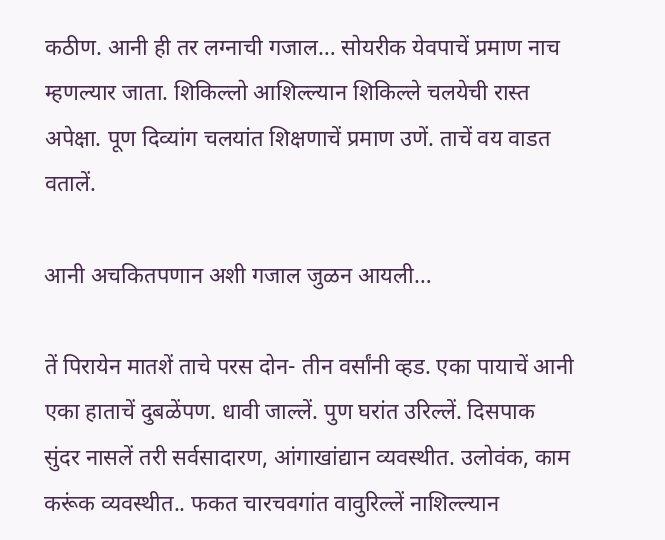कठीण. आनी ही तर लग्नाची गजाल… सोयरीक येवपाचें प्रमाण नाच म्हणल्यार जाता. शिकिल्लो आशिल्ल्यान शिकिल्ले चलयेची रास्त अपेक्षा. पूण दिव्यांग चलयांत शिक्षणाचें प्रमाण उणें. ताचें वय वाडत वतालें.

आनी अचकितपणान अशी गजाल जुळन आयली…

तें पिरायेन मातशें ताचे परस दोन- तीन वर्सांनी व्हड. एका पायाचें आनी एका हाताचें दुबळेंपण. धावी जाल्लें. पुण घरांत उरिल्लें. दिसपाक सुंदर नासलें तरी सर्वसादारण, आंगाखांद्यान व्यवस्थीत. उलोवंक, काम करूंक व्यवस्थीत.. फकत चारचवगांत वावुरिल्लें नाशिल्ल्यान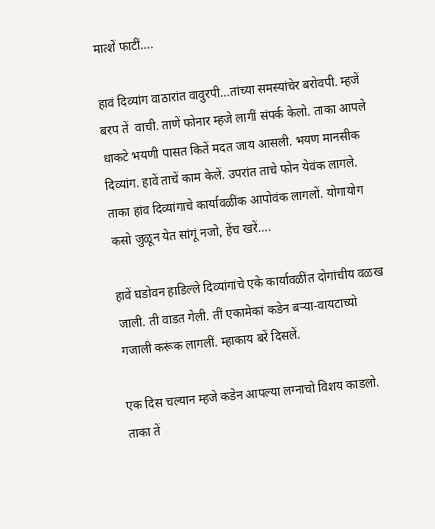मात्शें फाटीं….

हावं दिव्यांग वाठारांत वावुरपी…तांच्या समस्यांचेर बरोवपी. म्हजें बरप तें  वाची. ताणें फोनार म्हजे लागीं संपर्क केलो. ताका आपले धाकटे भयणी पासत कितें मदत जाय आसली. भयण मानसीक दिव्यांग. हावें ताचें काम केलें. उपरांत ताचे फोन येवंक लागले. ताका हांव दिव्यांगाचे कार्यावळींक आपोवंक लागलों. योगायोग कसो जुळून येत सांगूं नजो, हेंच खरें….

हावें घडोवन हाडिल्ले दिव्यांगांचे एके कार्यावळींत दोगांचीय वळख जाली. ती वाडत गेली. तीं एकामेकां कडेन बऱ्या-वायटाच्यो गजाली करूंक लागलीं. म्हाकाय बरें दिसलें.

एक दिस चल्यान म्हजे कडेन आपल्या लग्नाचो विशय काडलो. ताका तें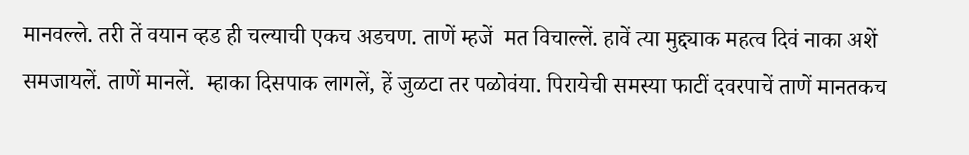मानवल्ले. तरी तें वयान व्हड ही चल्याची एकच अडचण. ताणें म्हजें  मत विचाल्लें. हावें त्या मुद्द्याक महत्व दिवं नाका अशें समजायलें. ताणें मानलें.  म्हाका दिसपाक लागलें, हें जुळटा तर पळोवंया. पिरायेची समस्या फाटीं दवरपाचें ताणें मानतकच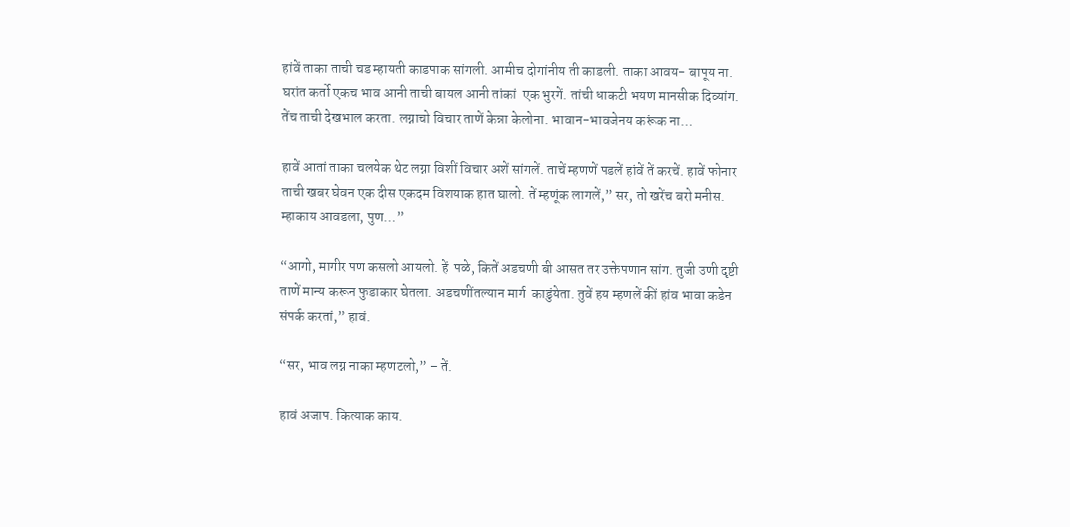हांवें ताका ताची चड म्हायती काडपाक सांगली. आमीच दोगांनीय ती काडली. ताका आवय- बापूय ना. घरांत कर्तो एकच भाव आनी ताची बायल आनी तांकां  एक भुरगें. तांची धाकटी भयण मानसीक दिव्यांग. तेंच ताची देखभाल करता. लग्नाचो विचार ताणें केन्ना केलोना. भावान-भावजेनय करूंक ना…

हावें आतां ताका चलयेक थेट लग्ना विशीं विचार अशें सांगलें. ताचें म्हणणें पडलें हांवें तें करचें. हावें फोनार ताची खबर घेवन एक दीस एकदम विशयाक हात घालो. तें म्हणूंक लागलें,” सर, तो खरेंच बरो मनीस. म्हाकाय आवडला, पुण…”

“आगो, मागीर पण कसलो आयलो. हें  पळे, कितें अडचणी बी आसत तर उक्तेपणान सांग. तुजी उणी दृष्टी ताणें मान्य करून फुडाकार घेतला. अडचणींतल्यान मार्ग  काडुंयेता. तुवें हय म्हणलें कीं हांव भावा कडेन संपर्क करतां,” हावं.

“सर, भाव लग्न नाका म्हणटलो,” – तें.

हावं अजाप. कित्याक काय.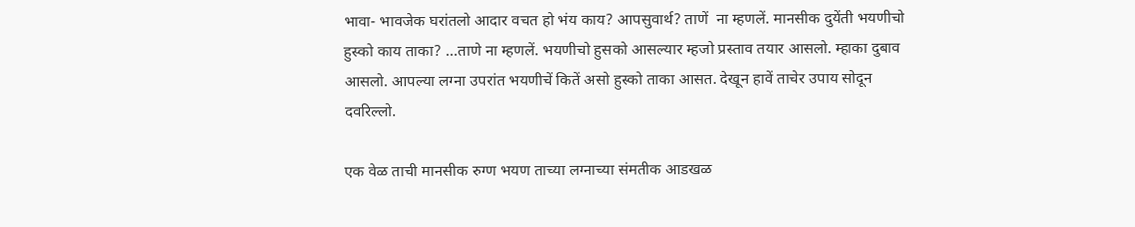भावा- भावजेक घरांतलो आदार वचत हो भंय काय? आपसुवार्थ? ताणें  ना म्हणलें. मानसीक दुयेंती भयणीचो हुस्को काय ताका? …ताणे ना म्हणलें. भयणीचो हुसको आसल्यार म्हजो प्रस्ताव तयार आसलो. म्हाका दुबाव आसलो. आपल्या लग्ना उपरांत भयणीचें कितें असो हुस्को ताका आसत. देखून हावें ताचेर उपाय सोदून दवरिल्लो.

एक वेळ ताची मानसीक रुग्ण भयण ताच्या लग्नाच्या संमतीक आडखळ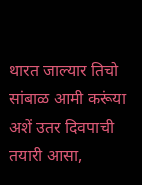थारत जाल्यार तिचो सांबाळ आमी करूंया अशें उतर दिवपाची तयारी आसा,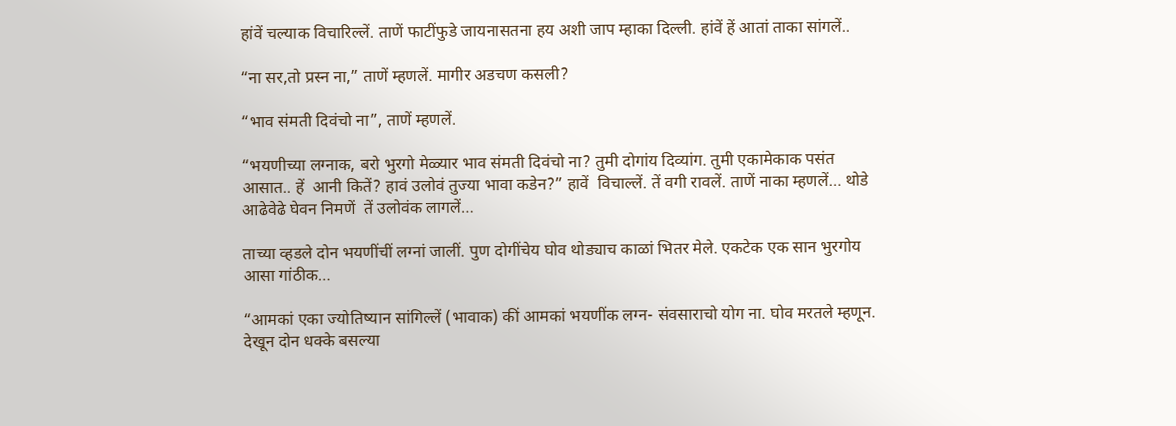हांवें चल्याक विचारिल्लें. ताणें फाटींफुडे जायनासतना हय अशी जाप म्हाका दिल्ली. हांवें हें आतां ताका सांगलें..

“ना सर,तो प्रस्न ना,” ताणें म्हणलें. मागीर अडचण कसली?

“भाव संमती दिवंचो ना”, ताणें म्हणलें.

“भयणीच्या लग्नाक, बरो भुरगो मेळ्यार भाव संमती दिवंचो ना? तुमी दोगांय दिव्यांग. तुमी एकामेकाक पसंत  आसात.. हें  आनी कितें? हावं उलोवं तुज्या भावा कडेन?” हावें  विचाल्लें. तें वगी रावलें. ताणें नाका म्हणलें… थोडे आढेवेढे घेवन निमणें  तें उलोवंक लागलें…

ताच्या व्हडले दोन भयणींचीं लग्नां जालीं. पुण दोगींचेय घोव थोड्याच काळां भितर मेले. एकटेक एक सान भुरगोय आसा गांठीक…

“आमकां एका ज्योतिष्यान सांगिल्लें (भावाक) कीं आमकां भयणींक लग्न- संवसाराचो योग ना. घोव मरतले म्हणून. देखून दोन धक्के बसल्या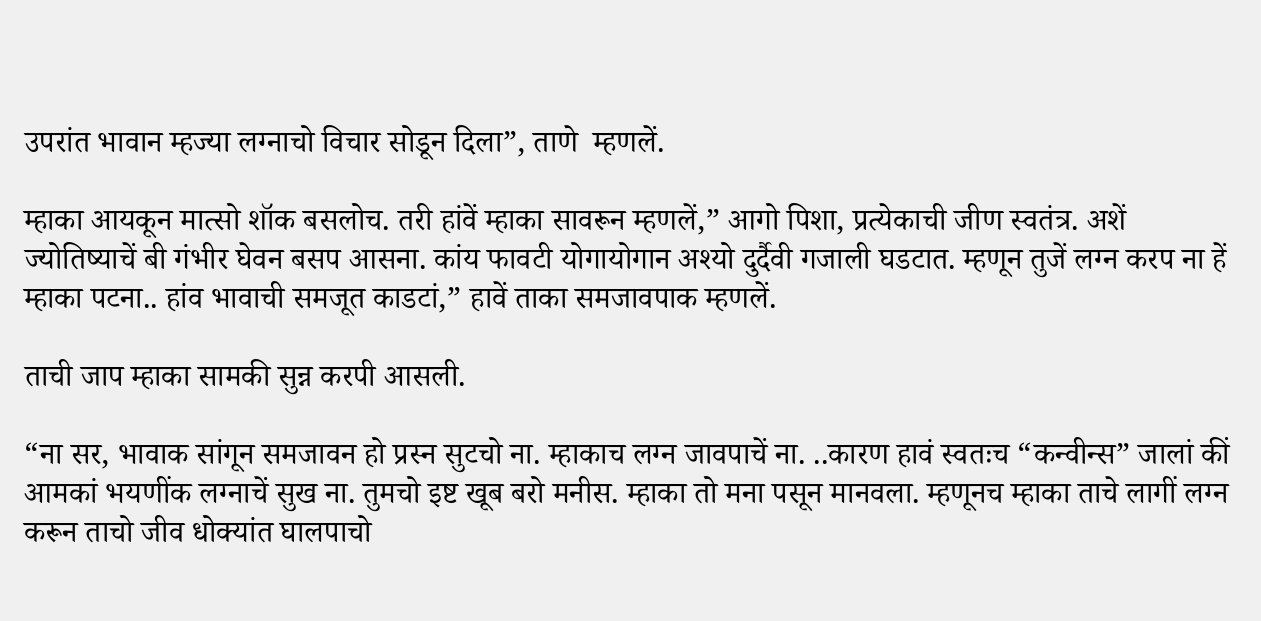उपरांत भावान म्हज्या लग्नाचो विचार सोडून दिला”, ताणे  म्हणलें.

म्हाका आयकून मात्सो शॉक बसलोच. तरी हांवें म्हाका सावरून म्हणलें,” आगो पिशा, प्रत्येकाची जीण स्वतंत्र. अशें ज्योतिष्याचें बी गंभीर घेवन बसप आसना. कांय फावटी योगायोगान अश्यो दुर्दैवी गजाली घडटात. म्हणून तुजें लग्न करप ना हें  म्हाका पटना.. हांव भावाची समजूत काडटां,” हावें ताका समजावपाक म्हणलें.

ताची जाप म्हाका सामकी सुन्न करपी आसली.

“ना सर, भावाक सांगून समजावन हो प्रस्न सुटचो ना. म्हाकाच लग्न जावपाचें ना. ..कारण हावं स्वतःच “कन्वीन्स” जालां कीं आमकां भयणींक लग्नाचें सुख ना. तुमचो इष्ट खूब बरो मनीस. म्हाका तो मना पसून मानवला. म्हणूनच म्हाका ताचे लागीं लग्न करून ताचो जीव धोक्यांत घालपाचो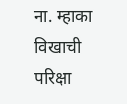ना. म्हाका विखाची परिक्षा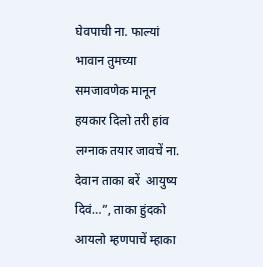घेवपाची ना. फाल्यां भावान तुमच्या समजावणेक मानून हयकार दिलो तरी हांव लग्नाक तयार जावचें ना. देवान ताका बरें  आयुष्य दिवं…”, ताका हुंदको आयलो म्हणपाचें म्हाका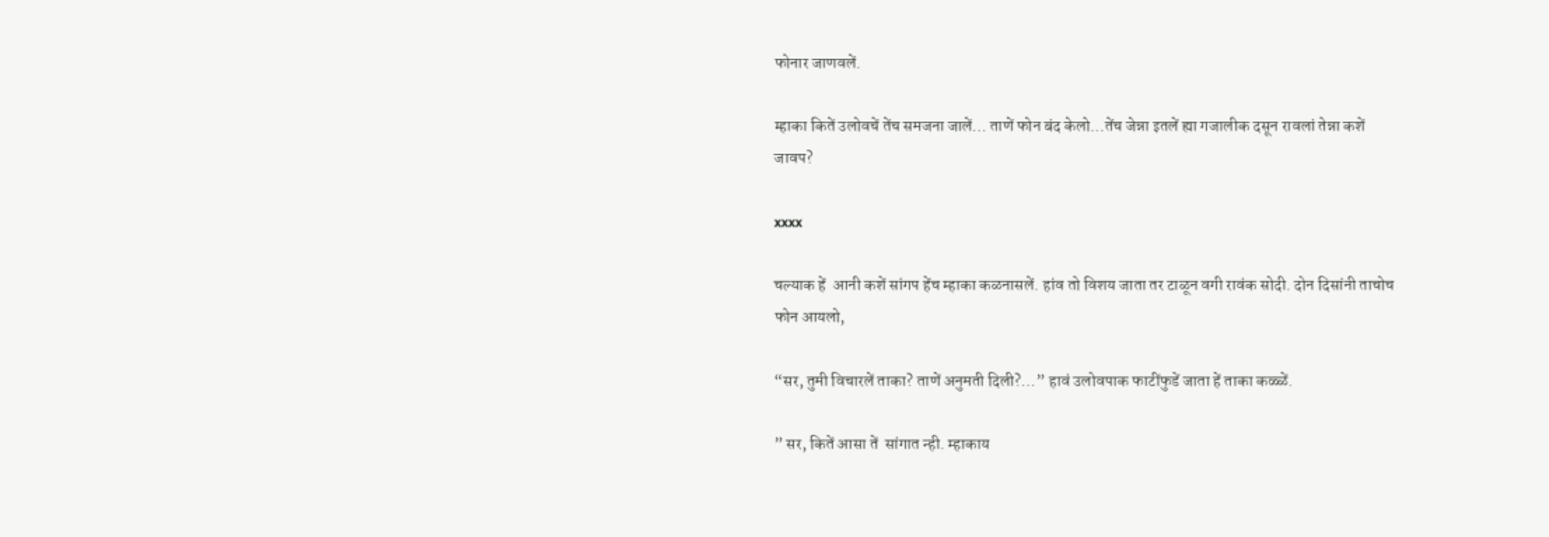फोनार जाणवलें.

म्हाका कितें उलोवचें तेंच समजना जालें… ताणें फोन बंद केलो…तेंच जेन्ना इतलें ह्या गजालीक दसून रावलां तेन्ना कशें जावप?

xxxx

चल्याक हें  आनी कशें सांगप हेंच म्हाका कळनासलें. हांव तो विशय जाता तर टाळून वगी रावंक सोदी. दोन दिसांनी ताचोच फोन आयलो,

“सर, तुमी विचारलें ताका? ताणें अनुमती दिली?…” हावं उलोवपाक फाटींफुडें जाता हें ताका कळ्ळें.

” सर, कितें आसा तें  सांगात न्ही. म्हाकाय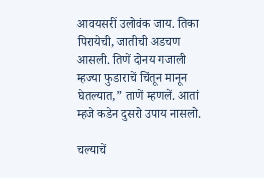आवयसरीं उलोवंक जाय. तिका पिरायेची, जातीची अडचण आसली. तिणें दोनय गजाली म्हज्या फुडाराचें चिंतून मानून घेतल्यात,” ताणें म्हणलें. आतां म्हजे कडेन दुसरो उपाय नासलो.

चल्याचें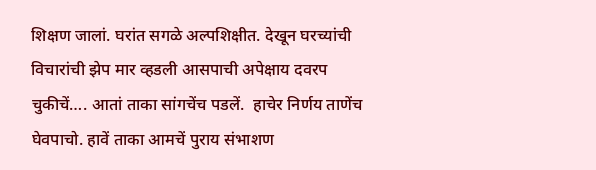शिक्षण जालां. घरांत सगळे अल्पशिक्षीत. देखून घरच्यांची विचारांची झेप मार व्हडली आसपाची अपेक्षाय दवरप चुकीचें…. आतां ताका सांगचेंच पडलें.  हाचेर निर्णय ताणेंच घेवपाचो. हावें ताका आमचें पुराय संभाशण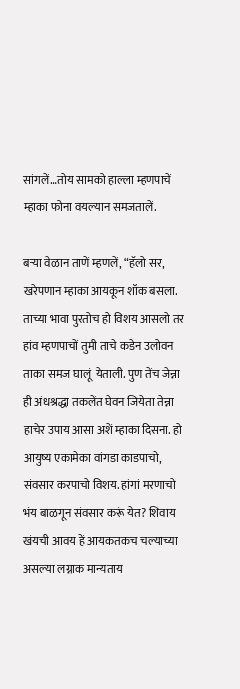सांगलें…तोय सामको हाल्ला म्हणपाचें  म्हाका फोना वयल्यान समजतालें.

बऱ्या वेळान ताणें म्हणलें, “हॅलो सर, खरेपणान म्हाका आयकून शॉक बसला. ताच्या भावा पुरतोच हो विशय आसलो तर हांव म्हणपाचों तुमी ताचे कडेन उलोवन ताका समज घालूं  येताली. पुण तेंच जेन्ना ही अंधश्रद्धा तकलेंत घेवन जियेता तेन्ना हाचेर उपाय आसा अशें म्हाका दिसना. हो आयुष्य एकामेका वांगडा काडपाचो, संवसार करपाचो विशय. हांगां मरणाचो भंय बाळगून संवसार करूं येत? शिवाय खंयची आवय हें आयकतकच चल्याच्या असल्या लग्नाक मान्यताय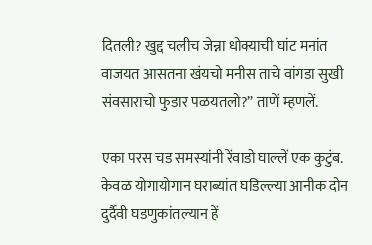दितली? खुद्द चलीच जेन्ना धोक्याची घांट मनांत वाजयत आसतना खंयचो मनीस ताचे वांगडा सुखी संवसाराचो फुडार पळयतलो?” ताणें म्हणलें.

एका परस चड समस्यांनी रेंवाडो घाल्लें एक कुटुंब. केवळ योगायोगान घराब्यांत घडिल्ल्या आनीक दोन दुर्दैवी घडणुकांतल्यान हें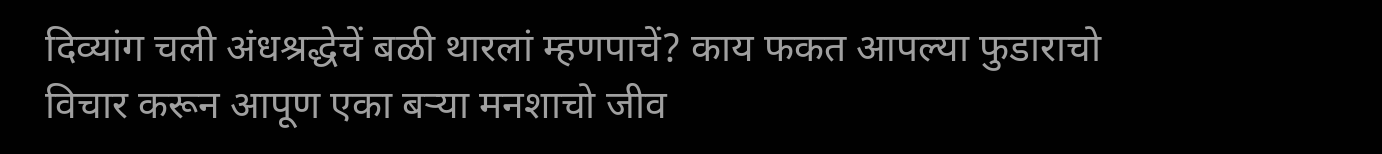दिव्यांग चली अंधश्रद्धेचें बळी थारलां म्हणपाचें? काय फकत आपल्या फुडाराचो विचार करून आपूण एका बऱ्या मनशाचो जीव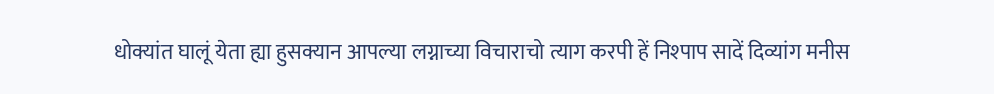धोक्यांत घालूं येता ह्या हुसक्यान आपल्या लग्नाच्या विचाराचो त्याग करपी हें निश्पाप सादें दिव्यांग मनीस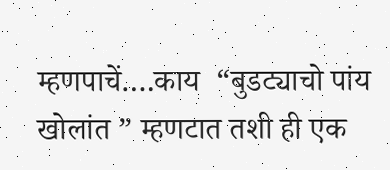म्हणपाचें….काय  “बुडट्याचो पांय खोलांत ” म्हणटात तशी ही एक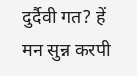दुर्दैवी गत? हें मन सुन्न करपी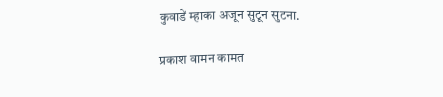कुवाडें म्हाका अजून सुटून सुटना.

प्रकाश वामन कामत